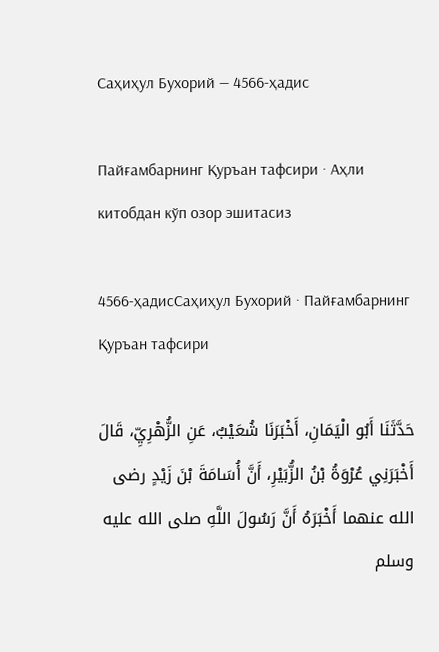Саҳиҳул Бухорий — 4566-ҳадис

Пайғамбарнинг Қуръан тафсири · Аҳли китобдан кўп озор эшитасиз

4566-ҳадисСаҳиҳул Бухорий · Пайғамбарнинг Қуръан тафсири

حَدَّثَنَا أَبُو الْيَمَانِ، أَخْبَرَنَا شُعَيْبٌ، عَنِ الزُّهْرِيِّ، قَالَ أَخْبَرَنِي عُرْوَةُ بْنُ الزُّبَيْرِ، أَنَّ أُسَامَةَ بْنَ زَيْدٍ رضى الله عنهما أَخْبَرَهُ أَنَّ رَسُولَ اللَّهِ صلى الله عليه وسلم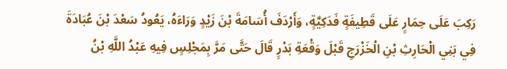رَكِبَ عَلَى حِمَارٍ عَلَى قَطِيفَةٍ فَدَكِيَّةٍ، وَأَرْدَفَ أُسَامَةَ بْنَ زَيْدٍ وَرَاءَهُ، يَعُودُ سَعْدَ بْنَ عُبَادَةَ فِي بَنِي الْحَارِثِ بْنِ الْخَزْرَجِ قَبْلَ وَقْعَةِ بَدْرٍ قَالَ حَتَّى مَرَّ بِمَجْلِسٍ فِيهِ عَبْدُ اللَّهِ بْنُ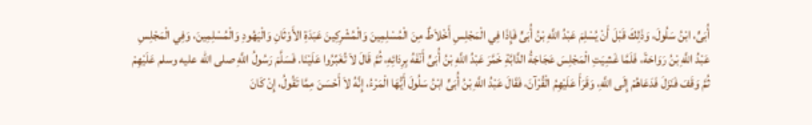أُبَىٍّ، ابْنُ سَلُولَ، وَذَلِكَ قَبْلَ أَنْ يُسْلِمَ عَبْدُ اللَّهِ بْنُ أُبَىٍّ فَإِذَا فِي الْمَجْلِسِ أَخْلاَطٌ مِنَ الْمُسْلِمِينَ وَالْمُشْرِكِينَ عَبَدَةِ الأَوْثَانِ وَالْيَهُودِ وَالْمُسْلِمِينَ، وَفِي الْمَجْلِسِ عَبْدُ اللَّهِ بْنُ رَوَاحَةَ، فَلَمَّا غَشِيَتِ الْمَجْلِسَ عَجَاجَةُ الدَّابَّةِ خَمَّرَ عَبْدُ اللَّهِ بْنُ أُبَىٍّ أَنْفَهُ بِرِدَائِهِ، ثُمَّ قَالَ لاَ تُغَبِّرُوا عَلَيْنَا. فَسَلَّمَ رَسُولُ اللَّهِ صلى الله عليه وسلم عَلَيْهِمْ ثُمَّ وَقَفَ فَنَزَلَ فَدَعَاهُمْ إِلَى اللَّهِ، وَقَرَأَ عَلَيْهِمُ الْقُرْآنَ، فَقَالَ عَبْدُ اللَّهِ بْنُ أُبَىٍّ ابْنُ سَلُولَ أَيُّهَا الْمَرْءُ، إِنَّهُ لاَ أَحْسَنَ مِمَّا تَقُولُ، إِنْ كَانَ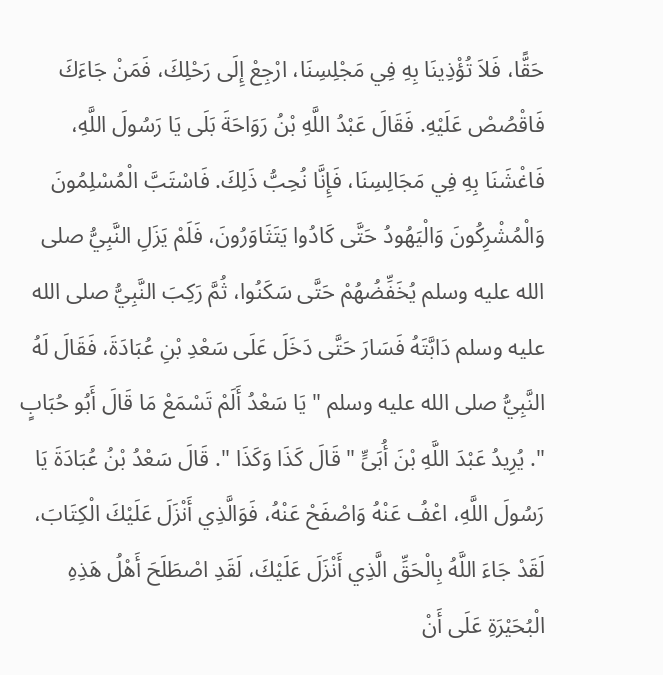حَقًّا، فَلاَ تُؤْذِينَا بِهِ فِي مَجْلِسِنَا، ارْجِعْ إِلَى رَحْلِكَ، فَمَنْ جَاءَكَ فَاقْصُصْ عَلَيْهِ. فَقَالَ عَبْدُ اللَّهِ بْنُ رَوَاحَةَ بَلَى يَا رَسُولَ اللَّهِ، فَاغْشَنَا بِهِ فِي مَجَالِسِنَا، فَإِنَّا نُحِبُّ ذَلِكَ. فَاسْتَبَّ الْمُسْلِمُونَ وَالْمُشْرِكُونَ وَالْيَهُودُ حَتَّى كَادُوا يَتَثَاوَرُونَ، فَلَمْ يَزَلِ النَّبِيُّ صلى الله عليه وسلم يُخَفِّضُهُمْ حَتَّى سَكَنُوا، ثُمَّ رَكِبَ النَّبِيُّ صلى الله عليه وسلم دَابَّتَهُ فَسَارَ حَتَّى دَخَلَ عَلَى سَعْدِ بْنِ عُبَادَةَ، فَقَالَ لَهُ النَّبِيُّ صلى الله عليه وسلم " يَا سَعْدُ أَلَمْ تَسْمَعْ مَا قَالَ أَبُو حُبَابٍ ". يُرِيدُ عَبْدَ اللَّهِ بْنَ أُبَىٍّ " قَالَ كَذَا وَكَذَا ". قَالَ سَعْدُ بْنُ عُبَادَةَ يَا رَسُولَ اللَّهِ، اعْفُ عَنْهُ وَاصْفَحْ عَنْهُ، فَوَالَّذِي أَنْزَلَ عَلَيْكَ الْكِتَابَ، لَقَدْ جَاءَ اللَّهُ بِالْحَقِّ الَّذِي أَنْزَلَ عَلَيْكَ، لَقَدِ اصْطَلَحَ أَهْلُ هَذِهِ الْبُحَيْرَةِ عَلَى أَنْ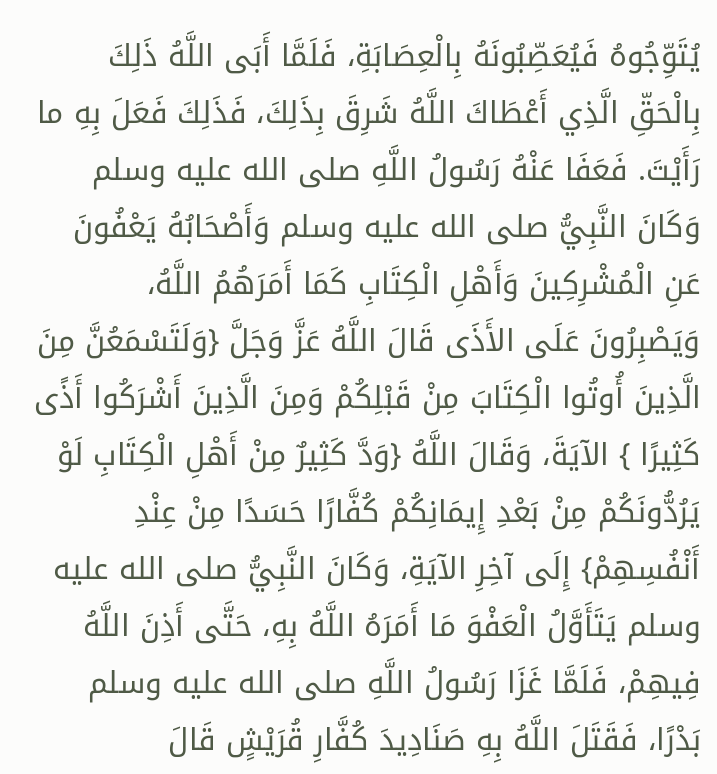يُتَوِّجُوهُ فَيُعَصِّبُونَهُ بِالْعِصَابَةِ، فَلَمَّا أَبَى اللَّهُ ذَلِكَ بِالْحَقِّ الَّذِي أَعْطَاكَ اللَّهُ شَرِقَ بِذَلِكَ، فَذَلِكَ فَعَلَ بِهِ ما رَأَيْتَ. فَعَفَا عَنْهُ رَسُولُ اللَّهِ صلى الله عليه وسلم وَكَانَ النَّبِيُّ صلى الله عليه وسلم وَأَصْحَابُهُ يَعْفُونَ عَنِ الْمُشْرِكِينَ وَأَهْلِ الْكِتَابِ كَمَا أَمَرَهُمُ اللَّهُ، وَيَصْبِرُونَ عَلَى الأَذَى قَالَ اللَّهُ عَزَّ وَجَلَّ {وَلَتَسْمَعُنَّ مِنَ الَّذِينَ أُوتُوا الْكِتَابَ مِنْ قَبْلِكُمْ وَمِنَ الَّذِينَ أَشْرَكُوا أَذًى كَثِيرًا } الآيَةَ، وَقَالَ اللَّهُ {وَدَّ كَثِيرٌ مِنْ أَهْلِ الْكِتَابِ لَوْ يَرُدُّونَكُمْ مِنْ بَعْدِ إِيمَانِكُمْ كُفَّارًا حَسَدًا مِنْ عِنْدِ أَنْفُسِهِمْ} إِلَى آخِرِ الآيَةِ، وَكَانَ النَّبِيُّ صلى الله عليه وسلم يَتَأَوَّلُ الْعَفْوَ مَا أَمَرَهُ اللَّهُ بِهِ، حَتَّى أَذِنَ اللَّهُ فِيهِمْ، فَلَمَّا غَزَا رَسُولُ اللَّهِ صلى الله عليه وسلم بَدْرًا، فَقَتَلَ اللَّهُ بِهِ صَنَادِيدَ كُفَّارِ قُرَيْشٍ قَالَ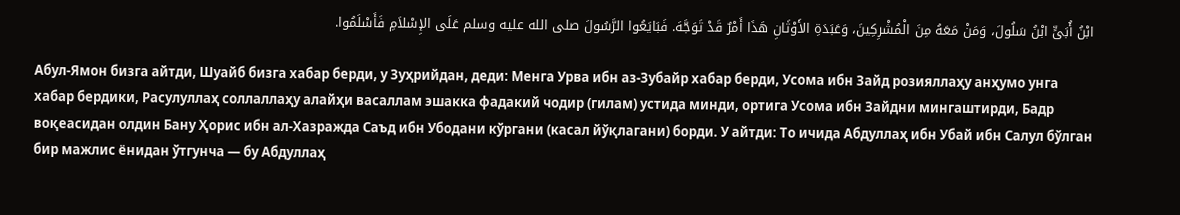ابْنُ أُبَىٍّ ابْنُ سَلُولَ، وَمَنْ مَعَهُ مِنَ الْمُشْرِكِينَ، وَعَبَدَةِ الأَوْثَانِ هَذَا أَمْرٌ قَدْ تَوَجَّهَ. فَبَايَعُوا الرَّسُولَ صلى الله عليه وسلم عَلَى الإِسْلاَمِ فَأَسْلَمُوا.

Абул-Ямон бизга айтди, Шуайб бизга хабар берди, у Зуҳрийдан, деди: Менга Урва ибн аз-Зубайр хабар берди, Усома ибн Зайд розияллаҳу анҳумо унга хабар бердики, Расулуллаҳ соллаллаҳу алайҳи васаллам эшакка фадакий чодир (гилам) устида минди, ортига Усома ибн Зайдни мингаштирди, Бадр воқеасидан олдин Бану Ҳорис ибн ал-Хазражда Саъд ибн Убодани кўргани (касал йўқлагани) борди. У айтди: То ичида Абдуллаҳ ибн Убай ибн Салул бўлган бир мажлис ёнидан ўтгунча — бу Абдуллаҳ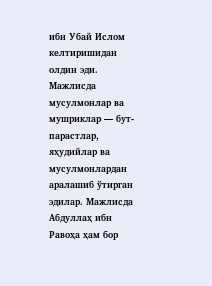ибн Убай Ислом келтиришидан олдин эди. Мажлисда мусулмонлар ва мушриклар — бут-парастлар, яҳудийлар ва мусулмонлардан аралашиб ўтирган эдилар. Мажлисда Абдуллаҳ ибн Равоҳа ҳам бор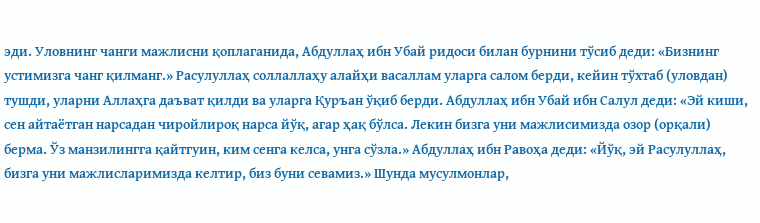эди. Уловнинг чанги мажлисни қоплаганида, Абдуллаҳ ибн Убай ридоси билан бурнини тўсиб деди: «Бизнинг устимизга чанг қилманг.» Расулуллаҳ соллаллаҳу алайҳи васаллам уларга салом берди, кейин тўхтаб (уловдан) тушди, уларни Аллаҳга даъват қилди ва уларга Қуръан ўқиб берди. Абдуллаҳ ибн Убай ибн Салул деди: «Эй киши, сен айтаётган нарсадан чиройлироқ нарса йўқ, агар ҳақ бўлса. Лекин бизга уни мажлисимизда озор (орқали) берма. Ўз манзилингга қайтгуин, ким сенга келса, унга сўзла.» Абдуллаҳ ибн Равоҳа деди: «Йўқ, эй Расулуллаҳ, бизга уни мажлисларимизда келтир, биз буни севамиз.» Шунда мусулмонлар,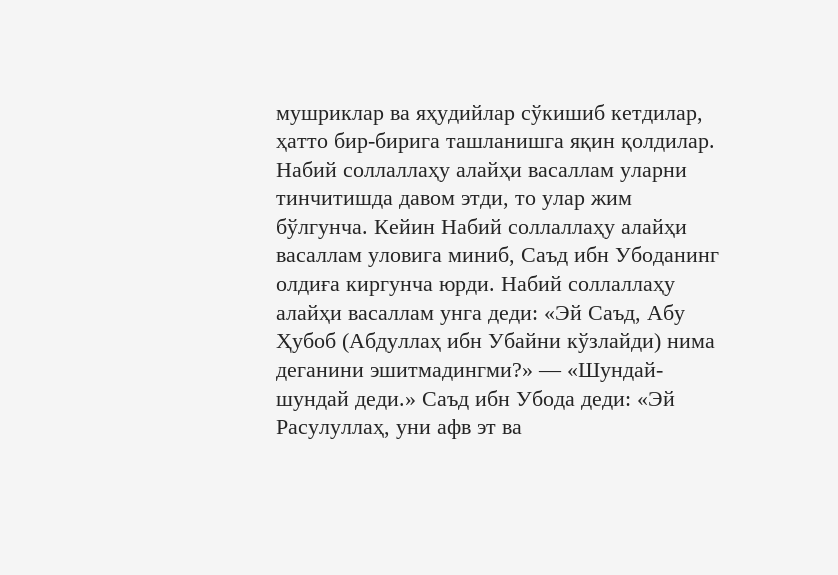мушриклар ва яҳудийлар сўкишиб кетдилар, ҳатто бир-бирига ташланишга яқин қолдилар. Набий соллаллаҳу алайҳи васаллам уларни тинчитишда давом этди, то улар жим бўлгунча. Кейин Набий соллаллаҳу алайҳи васаллам уловига миниб, Саъд ибн Убоданинг олдиға киргунча юрди. Набий соллаллаҳу алайҳи васаллам унга деди: «Эй Саъд, Абу Ҳубоб (Абдуллаҳ ибн Убайни кўзлайди) нима деганини эшитмадингми?» — «Шундай-шундай деди.» Саъд ибн Убода деди: «Эй Расулуллаҳ, уни афв эт ва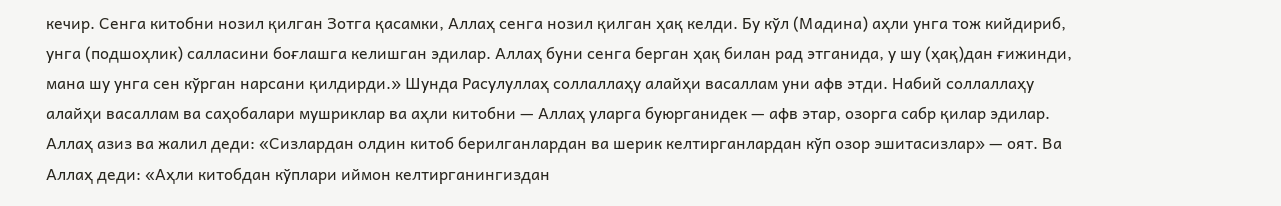кечир. Сенга китобни нозил қилган Зотга қасамки, Аллаҳ сенга нозил қилган ҳақ келди. Бу кўл (Мадина) аҳли унга тож кийдириб, унга (подшоҳлик) салласини боғлашга келишган эдилар. Аллаҳ буни сенга берган ҳақ билан рад этганида, у шу (ҳақ)дан ғижинди, мана шу унга сен кўрган нарсани қилдирди.» Шунда Расулуллаҳ соллаллаҳу алайҳи васаллам уни афв этди. Набий соллаллаҳу алайҳи васаллам ва саҳобалари мушриклар ва аҳли китобни — Аллаҳ уларга буюрганидек — афв этар, озорга сабр қилар эдилар. Аллаҳ азиз ва жалил деди: «Сизлардан олдин китоб берилганлардан ва шерик келтирганлардан кўп озор эшитасизлар» — оят. Ва Аллаҳ деди: «Аҳли китобдан кўплари иймон келтирганингиздан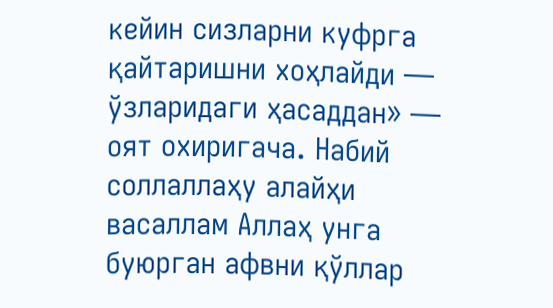кейин сизларни куфрга қайтаришни хоҳлайди — ўзларидаги ҳасаддан» — оят охиригача. Набий соллаллаҳу алайҳи васаллам Аллаҳ унга буюрган афвни қўллар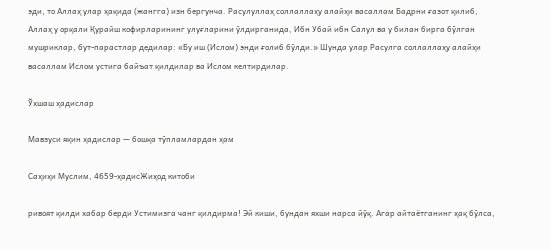эди, то Аллаҳ улар ҳақида (жангга) изн бергунча. Расулуллаҳ соллаллаҳу алайҳи васаллам Бадрни ғазот қилиб, Аллаҳ у орқали Қурайш кофирларининг улуғларини ўлдирганида, Ибн Убай ибн Салул ва у билан бирга бўлган мушриклар, бут-парастлар дедилар: «Бу иш (Ислом) энди ғолиб бўлди.» Шунда улар Расулга соллаллаҳу алайҳи васаллам Ислом устига байъат қилдилар ва Ислом келтирдилар.

Ўхшаш ҳадислар

Мавзуси яқин ҳадислар — бошқа тўпламлардан ҳам

Саҳиҳи Муслим, 4659-ҳадисЖиҳод китоби

ривоят қилди хабар берди Устимизга чанг қилдирма! Эй киши, бундан яхши нарса йўқ. Агар айтаётганинг ҳақ бўлса,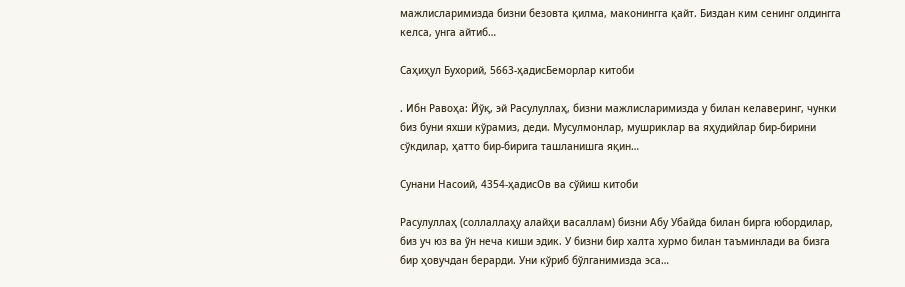мажлисларимизда бизни безовта қилма, маконингга қайт. Биздан ким сенинг олдингга келса, унга айтиб…

Саҳиҳул Бухорий, 5663-ҳадисБеморлар китоби

. Ибн Равоҳа: Йўқ, эй Расулуллаҳ, бизни мажлисларимизда у билан келаверинг, чунки биз буни яхши кўрамиз, деди. Мусулмонлар, мушриклар ва яҳудийлар бир-бирини сўкдилар, ҳатто бир-бирига ташланишга яқин…

Сунани Насоий, 4354-ҳадисОв ва сўйиш китоби

Расулуллаҳ (соллаллаҳу алайҳи васаллам) бизни Абу Убайда билан бирга юбордилар, биз уч юз ва ўн неча киши эдик. У бизни бир халта хурмо билан таъминлади ва бизга бир ҳовучдан берарди. Уни кўриб бўлганимизда эса…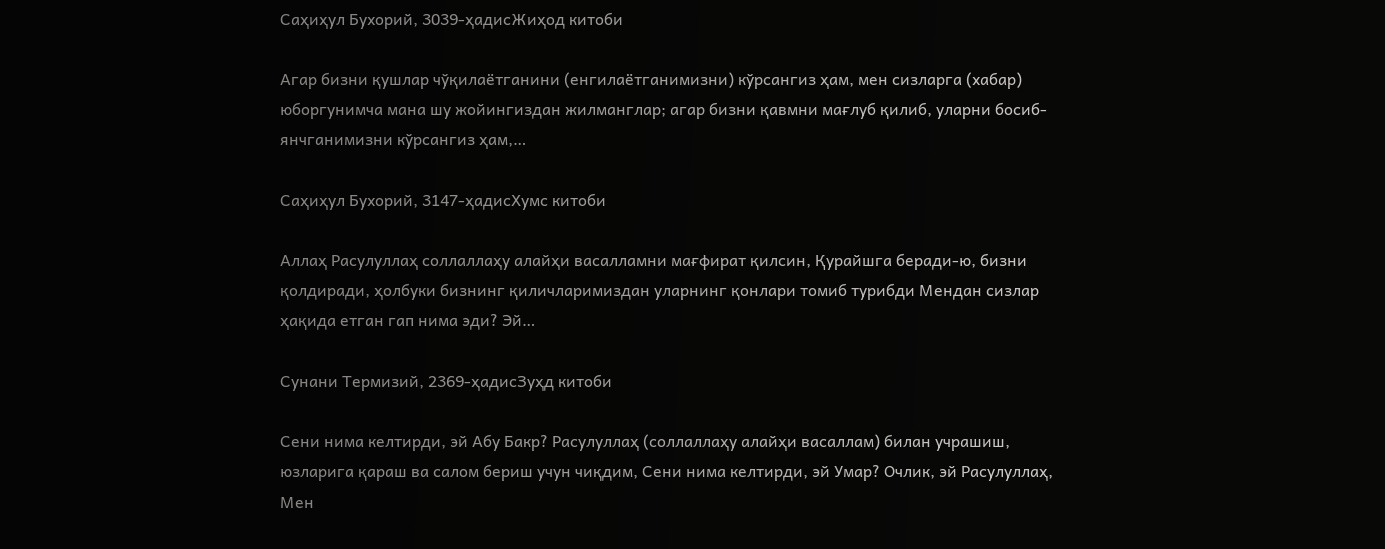Саҳиҳул Бухорий, 3039-ҳадисЖиҳод китоби

Агар бизни қушлар чўқилаётганини (енгилаётганимизни) кўрсангиз ҳам, мен сизларга (хабар) юборгунимча мана шу жойингиздан жилманглар; агар бизни қавмни мағлуб қилиб, уларни босиб-янчганимизни кўрсангиз ҳам,…

Саҳиҳул Бухорий, 3147-ҳадисХумс китоби

Аллаҳ Расулуллаҳ соллаллаҳу алайҳи васалламни мағфират қилсин, Қурайшга беради-ю, бизни қолдиради, ҳолбуки бизнинг қиличларимиздан уларнинг қонлари томиб турибди Мендан сизлар ҳақида етган гап нима эди? Эй…

Сунани Термизий, 2369-ҳадисЗуҳд китоби

Сени нима келтирди, эй Абу Бакр? Расулуллаҳ (соллаллаҳу алайҳи васаллам) билан учрашиш, юзларига қараш ва салом бериш учун чиқдим, Сени нима келтирди, эй Умар? Очлик, эй Расулуллаҳ, Мен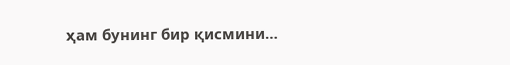ҳам бунинг бир қисмини…